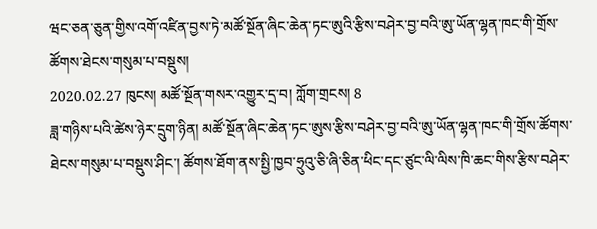ཝང་ཅན་ཅུན་གྱིས་འགོ་འཛིན་བྱས་ཏེ་མཚོ་སྔོན་ཞིང་ཆེན་ཏང་ཨུའི་རྩིས་བཤེར་བྱ་བའི་ཨུ་ཡོན་ལྷན་ཁང་གི་གྲོས་ཚོགས་ཐེངས་གསུམ་པ་བསྡུས།
2020.02.27 ཁུངས། མཚོ་སྔོན་གསར་འགྱུར་དྲ་བ། ཀློག་གྲངས། 8
ཟླ་གཉིས་པའི་ཚེས་ཉེར་དྲུག་ཉིན། མཚོ་སྔོན་ཞིང་ཆེན་ཏང་ཨུས་རྩིས་བཤེར་བྱ་བའི་ཨུ་ཡོན་ལྷན་ཁང་གི་གྲོས་ཚོགས་ཐེངས་གསུམ་པ་བསྡུས་ཤིང་། ཚོགས་ཐོག་ནས་སྤྱི་ཁྱབ་ཧྲུའུ་ཅི་ཞི་ཅིན་ཕིང་དང་ཙུང་ལི་ལིས་ཁི་ཆང་གིས་རྩིས་བཤེར་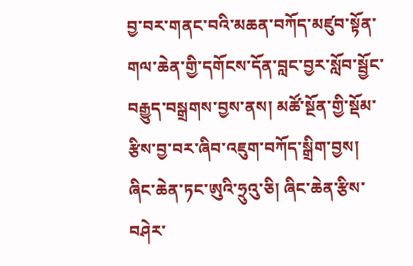བྱ་བར་གནང་བའི་མཆན་བཀོད་མཛུབ་སྟོན་གལ་ཆེན་གྱི་དགོངས་དོན་བླང་བྱར་སློབ་སྦྱོང་བརྒྱུད་བསྒྲགས་བྱས་ནས། མཚོ་སྔོན་གྱི་སྡོམ་རྩིས་བྱ་བར་ཞིབ་འཇུག་བཀོད་སྒྲིག་བྱས། ཞིང་ཆེན་ཏང་ཨུའི་ཧྲུའུ་ཅི། ཞིང་ཆེན་རྩིས་བཤེར་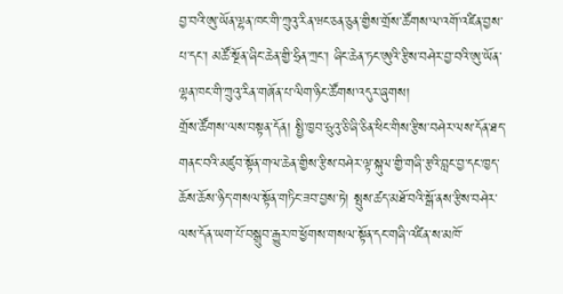བྱ་བའི་ཨུ་ཡོན་ལྷན་ཁང་གི་ཀྲུའུ་རིན་ཝང་ཅན་ཅུན་གྱིས་གྲོས་ཚོགས་ལ་འགོ་འཛིན་བྱས་པ་དང་། མཚོ་སྔོན་ཞིང་ཆེན་གྱི་ཧྲིན་ཀྲང་། ཞིང་ཆེན་ཏང་ཨུའི་རྩིས་བཤེར་བྱ་བའི་ཨུ་ཡོན་ལྷན་ཁང་གི་ཀྲུའུ་རིན་གཞོན་པ་ལིག་ཉིང་ཚོགས་འདུར་ཞུགས།
གྲོས་ཚོགས་ལས་བསྟན་དོན། སྤྱི་ཁྱབ་ཧྲུའུ་ཅི་ཞི་ཅིན་ཕིང་གིས་རྩིས་བཤེར་ལས་དོན་ཐད་གནང་བའི་མཛུབ་སྟོན་གལ་ཆེན་གྱིས་རྩིས་བཤེར་ལྟ་སྐུལ་གྱི་གཞི་རྩའི་བླང་བྱ་དང་ཁྱད་ཆོས་ཆོས་ཉིད་གསལ་སྟོན་གཏིང་ཟབ་བྱས་ཏེ། སྤུས་ཚད་མཐོ་བའི་སྒོ་ནས་རྩིས་བཤེར་ལས་དོན་ཡག་པོ་བསྒྲུབ་རྒྱུར་ཁ་ཕྱོགས་གསལ་སྟོན་དང་གཞི་འཛིན་ས་མཁོ་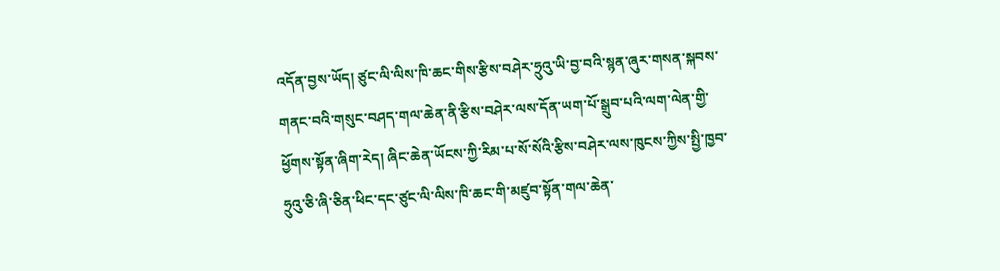འདོན་བྱས་ཡོད། ཙུང་ལི་ལིས་ཁི་ཆང་གིས་རྩིས་བཤེར་ཧྲུའུ་ཡི་བྱ་བའི་སྙན་ཞུར་གསན་སྐབས་གནང་བའི་གསུང་བཤད་གལ་ཆེན་ནི་རྩིས་བཤེར་ལས་དོན་ཡག་པོ་སྒྲུབ་པའི་ལག་ལེན་གྱི་ཕྱོགས་སྟོན་ཞིག་རེད། ཞིང་ཆེན་ཡོངས་ཀྱི་རིམ་པ་སོ་སོའི་རྩིས་བཤེར་ལས་ཁུངས་ཀྱིས་སྤྱི་ཁྱབ་ཧྲུའུ་ཅི་ཞི་ཅིན་ཕིང་དང་ཙུང་ལི་ལིས་ཁི་ཆང་གི་མཛུབ་སྟོན་གལ་ཆེན་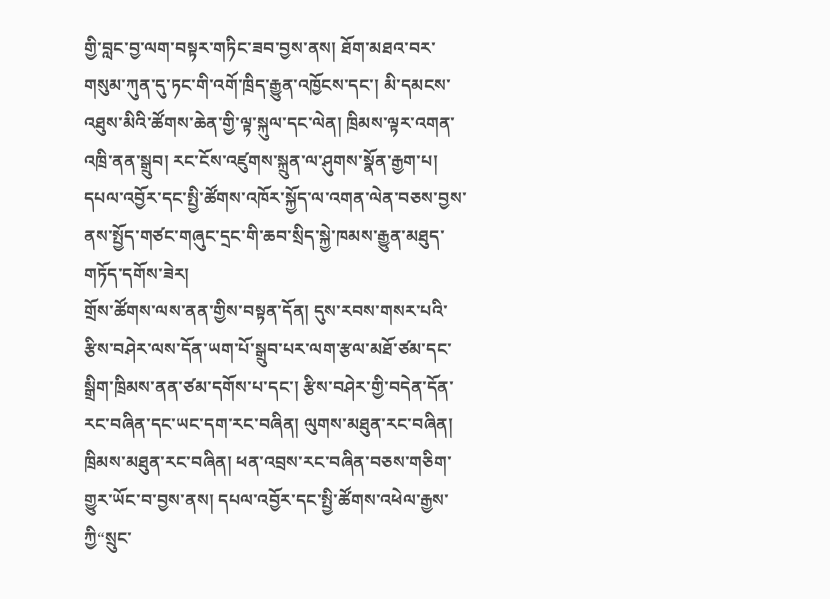གྱི་བླང་བྱ་ལག་བསྟར་གཏིང་ཟབ་བྱས་ནས། ཐོག་མཐའ་བར་གསུམ་ཀུན་དུ་ཏང་གི་འགོ་ཁྲིད་རྒྱུན་འཁྱོངས་དང་། མི་དམངས་འཐུས་མིའི་ཚོགས་ཆེན་གྱི་ལྟ་སྐུལ་དང་ལེན། ཁྲིམས་ལྟར་འགན་འཁྲི་ནན་སྒྲུབ། རང་ངོས་འཛུགས་སྐྲུན་ལ་ཤུགས་སྣོན་རྒྱག་པ། དཔལ་འབྱོར་དང་སྤྱི་ཚོགས་འཁོར་སྐྱོད་ལ་འགན་ལེན་བཅས་བྱས་ནས་སྤྱོད་གཙང་གཞུང་དྲང་གི་ཆབ་སྲིད་སྐྱེ་ཁམས་རྒྱུན་མཐུད་གཏོད་དགོས་ཟེར།
གྲོས་ཚོགས་ལས་ནན་གྱིས་བསྟན་དོན། དུས་རབས་གསར་པའི་རྩིས་བཤེར་ལས་དོན་ཡག་པོ་སྒྲུབ་པར་ལག་རྩལ་མཐོ་ཙམ་དང་སྒྲིག་ཁྲིམས་ནན་ཙམ་དགོས་པ་དང་། རྩིས་བཤེར་གྱི་བདེན་དོན་རང་བཞིན་དང་ཡང་དག་རང་བཞིན། ལུགས་མཐུན་རང་བཞིན། ཁྲིམས་མཐུན་རང་བཞིན། ཕན་འབྲས་རང་བཞིན་བཅས་གཅིག་གྱུར་ཡོང་བ་བྱས་ནས། དཔལ་འབྱོར་དང་སྤྱི་ཚོགས་འཕེལ་རྒྱས་ཀྱི“སྲུང་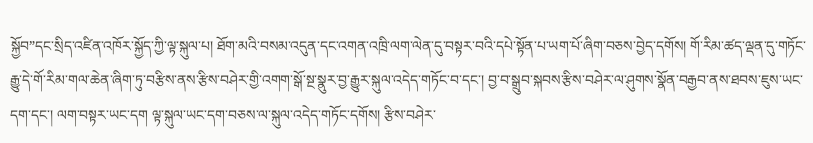སྐྱོབ”དང་སྲིད་འཛིན་འཁོར་སྐྱོད་ཀྱི་ལྟ་སྐུལ་པ། ཐོག་མའི་བསམ་འདུན་དང་འགན་འཁྲི་ལག་ལེན་དུ་བསྟར་བའི་དཔེ་སྟོན་པ་ཡག་པོ་ཞིག་བཅས་བྱེད་དགོས། གོ་རིམ་ཚད་ལྡན་དུ་གཏོང་རྒྱུ་དེ་གོ་རིམ་གལ་ཆེན་ཞིག་ཏུ་བརྩིས་ནས་རྩིས་བཤེར་གྱི་འགག་སྒོ་སྔ་སྣུར་བྱ་རྒྱུར་སྐུལ་འདེད་གཏོང་བ་དང་། བྱ་བ་སྒྲུབ་སྐབས་རྩིས་བཤེར་ལ་ཤུགས་སྣོན་བརྒྱབ་ནས་ཐབས་ཇུས་ཡང་དག་དང་། ལག་བསྟར་ཡང་དག ལྟ་སྐུལ་ཡང་དག་བཅས་ལ་སྐུལ་འདེད་གཏོང་དགོས། རྩིས་བཤེར་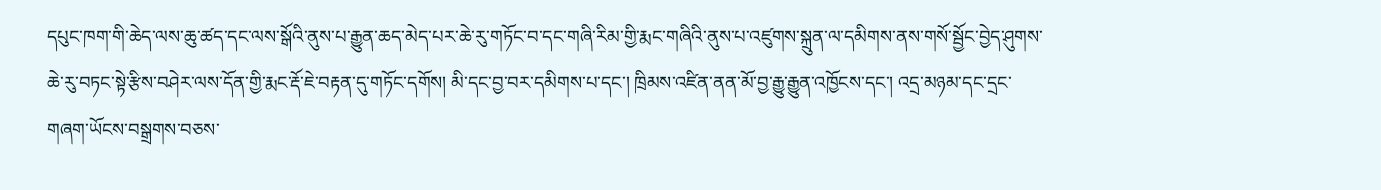དཔུང་ཁག་གི་ཆེད་ལས་ཆུ་ཚད་དང་ལས་སྒོའི་ནུས་པ་རྒྱུན་ཆད་མེད་པར་ཆེ་རུ་གཏོང་བ་དང་གཞི་རིམ་གྱི་རྨང་གཞིའི་ནུས་པ་འཛུགས་སྐྲུན་ལ་དམིགས་ནས་གསོ་སྦྱོང་བྱེད་ཤུགས་ཆེ་རུ་བཏང་སྟེ་རྩིས་བཤེར་ལས་དོན་གྱི་རྨང་རྡོ་ཇེ་བརྟན་དུ་གཏོང་དགོས། མི་དང་བྱ་བར་དམིགས་པ་དང་། ཁྲིམས་འཛིན་ནན་མོ་བྱ་རྒྱུ་རྒྱུན་འཁྱོངས་དང་། འདྲ་མཉམ་དང་དྲང་གཞག་ཡོངས་བསྒྲགས་བཅས་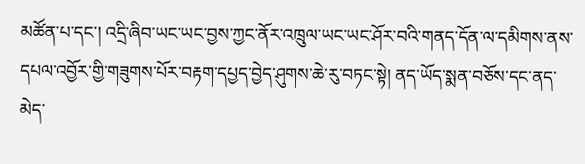མཚོན་པ་དང་། འདྲི་ཞིབ་ཡང་ཡང་བྱས་ཀྱང་ནོར་འཁྲུལ་ཡང་ཡང་ཤོར་བའི་གནད་དོན་ལ་དམིགས་ནས་དཔལ་འབྱོར་གྱི་གཟུགས་པོར་བརྟག་དཔྱད་བྱེད་ཤུགས་ཆེ་རུ་བཏང་སྟེ། ནད་ཡོད་སྨན་བཅོས་དང་ནད་མེད་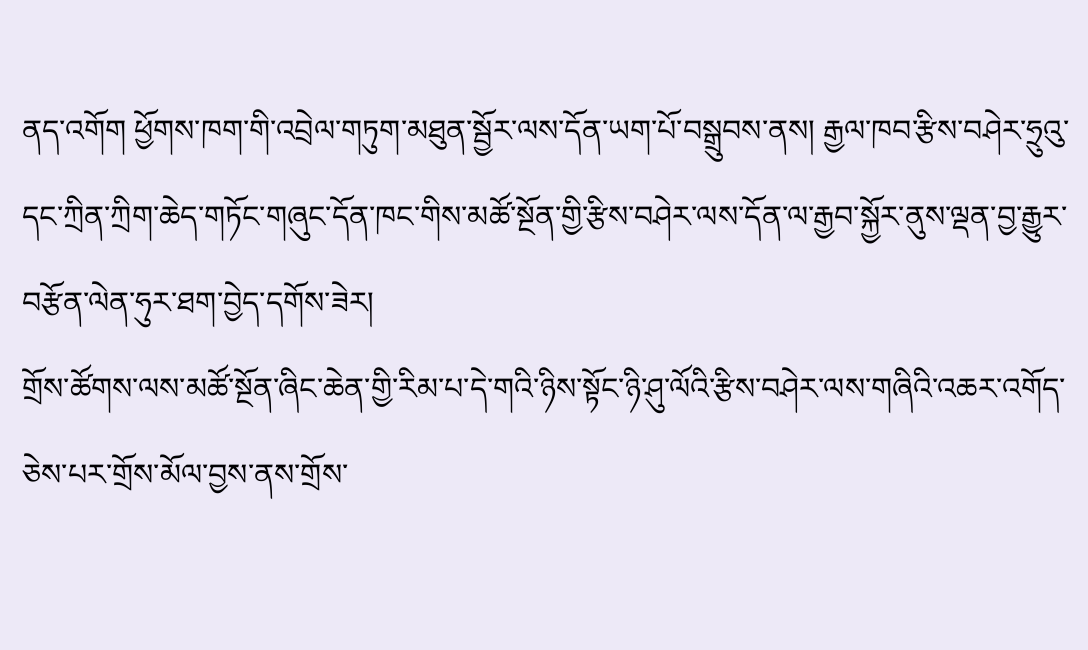ནད་འགོག ཕྱོགས་ཁག་གི་འབྲེལ་གཏུག་མཐུན་སྦྱོར་ལས་དོན་ཡག་པོ་བསྒྲུབས་ནས། རྒྱལ་ཁབ་རྩིས་བཤེར་ཧྲུའུ་དང་ཀྲིན་ཀྲིག་ཆེད་གཏོང་གཞུང་དོན་ཁང་གིས་མཚོ་སྔོན་གྱི་རྩིས་བཤེར་ལས་དོན་ལ་རྒྱབ་སྐྱོར་ནུས་ལྡན་བྱ་རྒྱུར་བརྩོན་ལེན་ཧུར་ཐག་བྱེད་དགོས་ཟེར།
གྲོས་ཚོགས་ལས་མཚོ་སྔོན་ཞིང་ཆེན་གྱི་རིམ་པ་དེ་གའི་ཉིས་སྟོང་ཉི་ཤུ་ལོའི་རྩིས་བཤེར་ལས་གཞིའི་འཆར་འགོད་ཅེས་པར་གྲོས་མོལ་བྱས་ནས་གྲོས་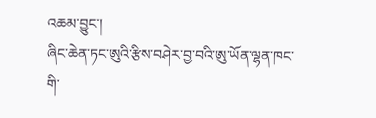འཆམ་བྱུང་།
ཞིང་ཆེན་ཏང་ཨུའི་རྩིས་བཤེར་བྱ་བའི་ཨུ་ཡོན་ལྷན་ཁང་གི་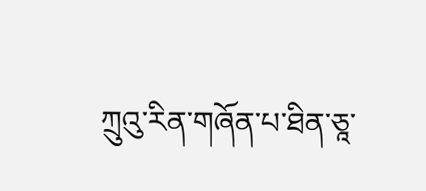ཀྲུའུ་རིན་གཞོན་པ་ཐིན་ཅཱ་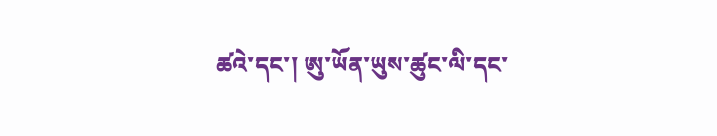ཚའེ་དང་། ཨུ་ཡོན་ཡུས་ཚུང་ལི་དང་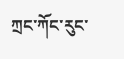ཀྲང་ཀོང་རུང་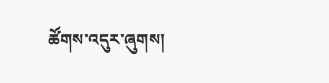ཚོགས་འདུར་ཞུགས།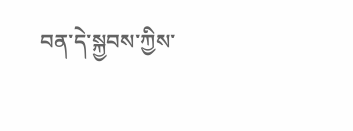བན་དེ་སྐྱབས་ཀྱིས་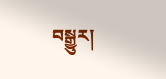བསྒྱུར།